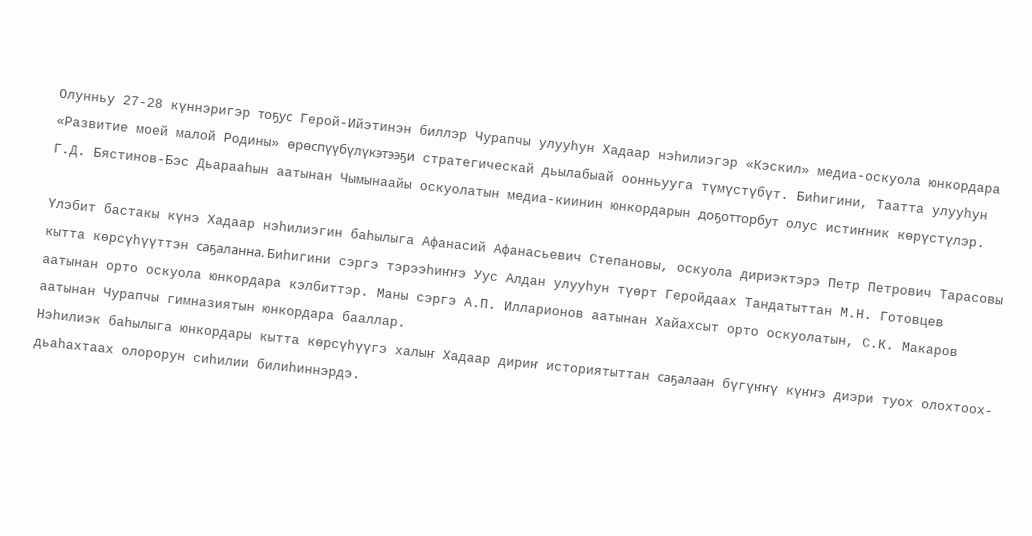Олунньу 27-28 күннэригэр тоҕус Герой-Ийэтинэн биллэр Чурапчы улууһун Хадаар нэһилиэгэр «Кэскил» медиа-оскуола юнкордара «Развитие моей малой Родины» өрөспүүбүлүкэтээҕи стратегическай дьылабыай оонньууга түмүстүбүт. Биһигини, Таатта улууһун Г.Д. Бястинов-Бэс Дьарааһын аатынан Чымынаайы оскуолатын медиа-киинин юнкордарын доҕотторбут олус истиҥник көрүстүлэр.

Үлэбит бастакы күнэ Хадаар нэһилиэгин баһылыга Афанасий Афанасьевич Степановы, оскуола дириэктэрэ Петр Петрович Тарасовы кытта көрсүһүүттэн саҕаланна. Биһигини сэргэ тэрээһиҥҥэ Уус Алдан улууһун түөрт Геройдаах Тандатыттан М.Н. Готовцев аатынан орто оскуола юнкордара кэлбиттэр. Маны сэргэ А.П. Илларионов аатынан Хайахсыт орто оскуолатын, С.К. Макаров аатынан Чурапчы гимназиятын юнкордара бааллар.
Нэһилиэк баһылыга юнкордары кытта көрсүһүүгэ халыҥ Хадаар дириҥ историятыттан саҕалаан бүгүҥҥү күҥҥэ диэри туох олохтоох-дьаһахтаах олорорун сиһилии билиһиннэрдэ.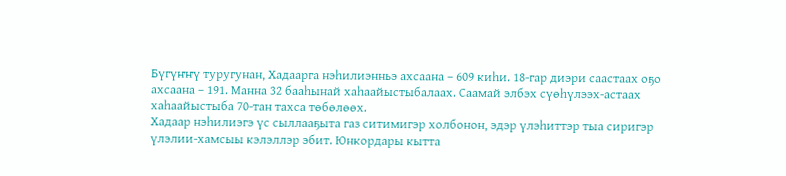Бүгүҥҥү туругунан, Хадаарга нэһилиэнньэ ахсаана – 609 киһи. 18-гар диэри саастаах оҕо ахсаана – 191. Манна 32 бааһынай хаһаайыстыбалаах. Саамай элбэх сүөһүлээх-астаах хаһаайыстыба 70-тан тахса төбөлөөх.
Хадаар нэһилиэгэ үс сыллааҕыта газ ситимигэр холбонон, эдэр үлэһиттэр тыа сиригэр үлэлии-хамсыы кэлэллэр эбит. Юнкордары кытта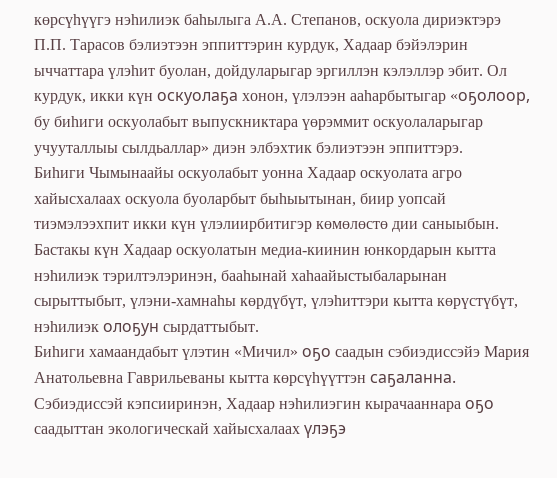көрсүһүүгэ нэһилиэк баһылыга А.А. Степанов, оскуола дириэктэрэ П.П. Тарасов бэлиэтээн эппиттэрин курдук, Хадаар бэйэлэрин ыччаттара үлэһит буолан, дойдуларыгар эргиллэн кэлэллэр эбит. Ол курдук, икки күн оскуолаҕа хонон, үлэлээн ааһарбытыгар «оҕолоор, бу биһиги оскуолабыт выпускниктара үөрэммит оскуолаларыгар учууталлыы сылдьаллар» диэн элбэхтик бэлиэтээн эппиттэрэ.
Биһиги Чымынаайы оскуолабыт уонна Хадаар оскуолата агро хайысхалаах оскуола буоларбыт быһыытынан, биир уопсай тиэмэлээхпит икки күн үлэлиирбитигэр көмөлөстө дии саныыбын.
Бастакы күн Хадаар оскуолатын медиа-киинин юнкордарын кытта нэһилиэк тэрилтэлэринэн, бааһынай хаһаайыстыбаларынан сырыттыбыт, үлэни-хамнаһы көрдүбүт, үлэһиттэри кытта көрүстүбүт, нэһилиэк олоҕун сырдаттыбыт.
Биһиги хамаандабыт үлэтин «Мичил» оҕо саадын сэбиэдиссэйэ Мария Анатольевна Гаврильеваны кытта көрсүһүүттэн саҕаланна. Сэбиэдиссэй кэпсииринэн, Хадаар нэһилиэгин кырачааннара оҕо саадыттан экологическай хайысхалаах үлэҕэ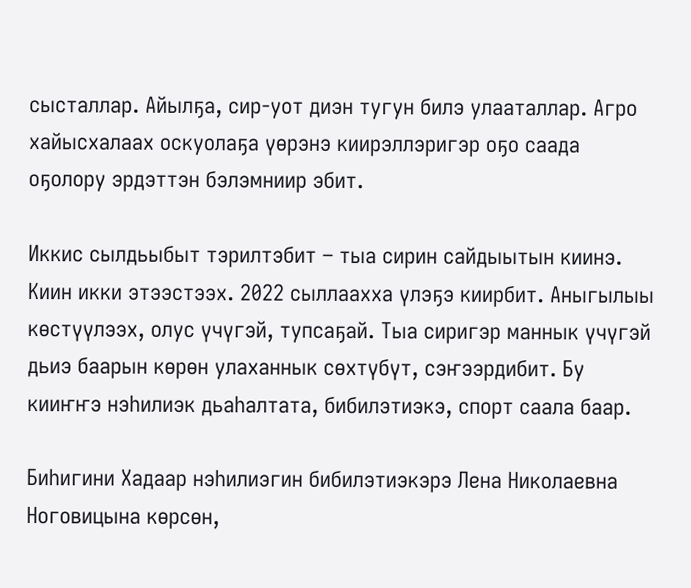сысталлар. Айылҕа, сир-уот диэн тугун билэ улааталлар. Агро хайысхалаах оскуолаҕа үөрэнэ киирэллэригэр оҕо саада оҕолору эрдэттэн бэлэмниир эбит.

Иккис сылдьыбыт тэрилтэбит – тыа сирин сайдыытын киинэ. Киин икки этээстээх. 2022 сыллаахха үлэҕэ киирбит. Аныгылыы көстүүлээх, олус үчүгэй, тупсаҕай. Тыа сиригэр маннык үчүгэй дьиэ баарын көрөн улаханнык сөхтүбүт, сэҥээрдибит. Бу кииҥҥэ нэһилиэк дьаһалтата, бибилэтиэкэ, спорт саала баар.

Биһигини Хадаар нэһилиэгин бибилэтиэкэрэ Лена Николаевна Ноговицына көрсөн,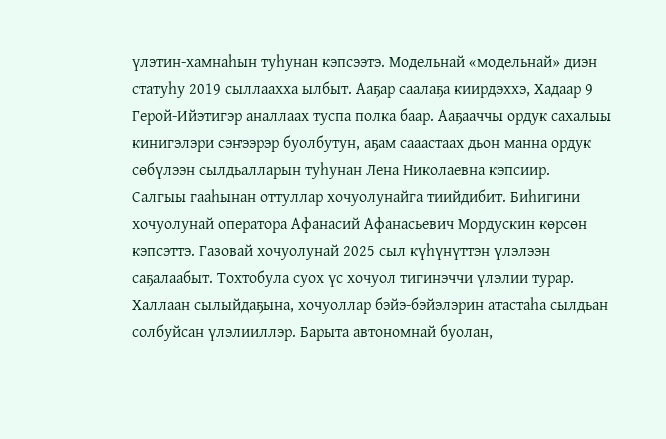үлэтин-хамнаһын туһунан кэпсээтэ. Модельнай «модельнай» диэн статуһу 2019 сыллаахха ылбыт. Ааҕар саалаҕа киирдэххэ, Хадаар 9 Герой-Ийэтигэр аналлаах туспа полка баар. Ааҕааччы ордук сахалыы кинигэлэри сэҥээрэр буолбутун, аҕам сааастаах дьон манна ордук сөбүлээн сылдьалларын туһунан Лена Николаевна кэпсиир.
Салгыы гааһынан оттуллар хочуолунайга тиийдибит. Биһигини хочуолунай оператора Афанасий Афанасьевич Мордускин көрсөн кэпсэттэ. Газовай хочуолунай 2025 сыл күһүнүттэн үлэлээн саҕалаабыт. Тохтобула суох үс хочуол тигинэччи үлэлии турар. Халлаан сылыйдаҕына, хочуоллар бэйэ-бэйэлэрин атастаһа сылдьан солбуйсан үлэлииллэр. Барыта автономнай буолан,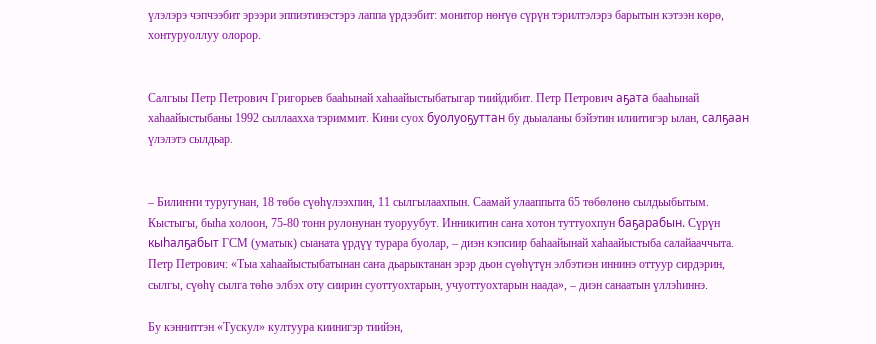үлэлэрэ чэпчээбит эрээри эппиэтинэстэрэ лаппа үрдээбит: монитор нөҥүө сүрүн тэрилтэлэрэ барытын кэтээн көрө, хонтуруоллуу олорор.


Салгыы Петр Петрович Григорьев бааһынай хаһаайыстыбатыгар тиийдибит. Петр Петрович аҕата бааһынай хаһаайыстыбаны 1992 сыллаахха тэриммит. Кини суох буолуоҕуттан бу дьыаланы бэйэтин илиитигэр ылан, салҕаан үлэлэтэ сылдьар.


– Билиҥҥи туругунан, 18 төбө сүөһүлээхпин, 11 сылгылаахпын. Саамай улааппыта 65 төбөлөнө сылдьыбытым. Кыстыгы, быһа холоон, 75-80 тонн рулонунан туоруубут. Инникитин саҥа хотон туттуохпун баҕарабын. Сүрүн кыһалҕабыт ГСМ (уматык) сыаната үрдүү турара буолар, – диэн кэпсиир баһаайынай хаһаайыстыба салайааччыта.
Петр Петрович: «Тыа хаһаайыстыбатынан саҥа дьарыктанан эрэр дьон сүөһүтүн элбэтиэн иннинэ оттуур сирдэрин, сылгы, сүөһү сылга төһө элбэх оту сиирин суоттуохтарын, учуоттуохтарын наада», – диэн санаатын үллэһиннэ.

Бу кэнниттэн «Тускул» култуура киинигэр тиийэн,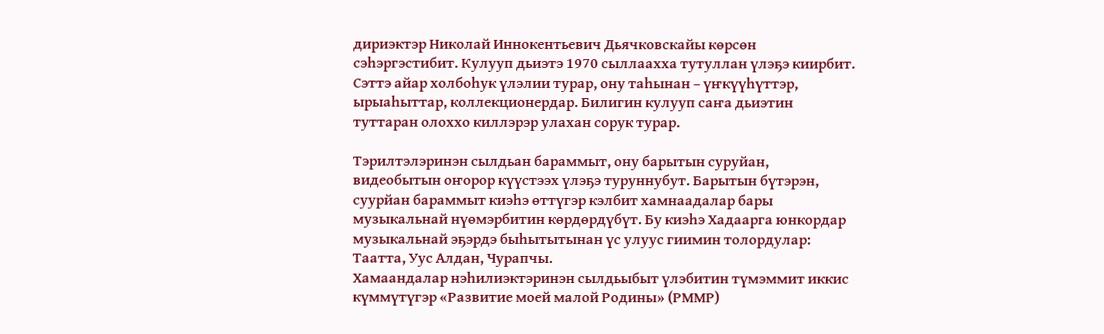дириэктэр Николай Иннокентьевич Дьячковскайы көрсөн сэһэргэстибит. Кулууп дьиэтэ 1970 сыллаахха тутуллан үлэҕэ киирбит. Сэттэ айар холбоһук үлэлии турар, ону таһынан – үҥкүүһүттэр, ырыаһыттар, коллекционердар. Билигин кулууп саҥа дьиэтин туттаран олоххо киллэрэр улахан сорук турар.

Тэрилтэлэринэн сылдьан бараммыт, ону барытын суруйан, видеобытын оҥорор күүстээх үлэҕэ туруннубут. Барытын бүтэрэн, суурйан бараммыт киэһэ өттүгэр кэлбит хамнаадалар бары музыкальнай нүөмэрбитин көрдөрдүбүт. Бу киэһэ Хадаарга юнкордар музыкальнай эҕэрдэ быһытытынан үс улуус гиимин толордулар: Таатта, Уус Алдан, Чурапчы.
Хамаандалар нэһилиэктэринэн сылдьыбыт үлэбитин түмэммит иккис күммүтүгэр «Развитие моей малой Родины» (РММР)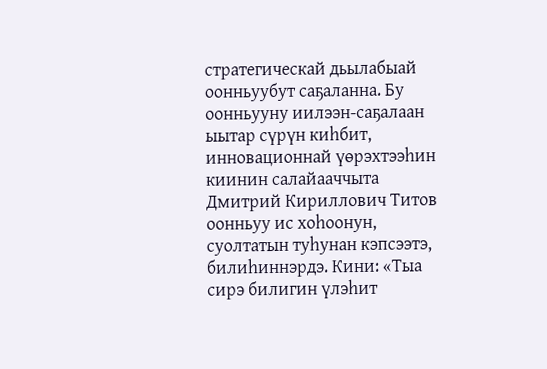стратегическай дьылабыай оонньуубут саҕаланна. Бу оонньууну иилээн-саҕалаан ыытар сүрүн киһбит, инновационнай үөрэхтээһин киинин салайааччыта Дмитрий Кириллович Титов оонньуу ис хоһоонун, суолтатын туһунан кэпсээтэ, билиһиннэрдэ. Кини: «Тыа сирэ билигин үлэһит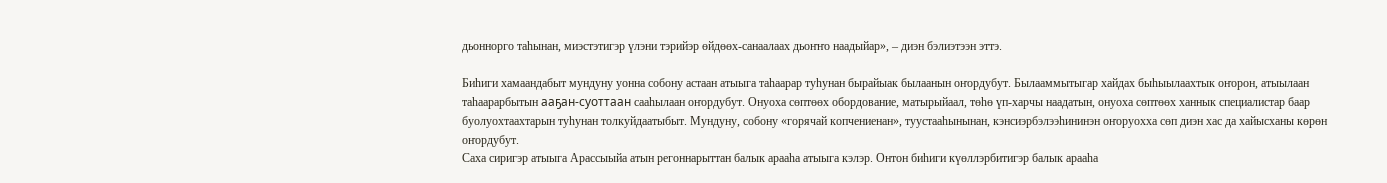дьоннорго таһынан, миэстэтигэр үлэни тэрийэр өйдөөх-санаалаах дьоҥҥо наадыйар», – диэн бэлиэтээн эттэ.

Биһиги хамаандабыт мундуну уонна собону астаан атыыга таһаарар туһунан бырайыак былаанын оҥордубут. Былааммытыгар хайдах быһыылаахтык оҥорон, атыылаан таһаарарбытын ааҕан-суоттаан сааһылаан оҥордубут. Онуоха сөптөөх обордование, матырыйаал, төһө үп-харчы наадатын, онуоха сөптөөх ханнык специалистар баар буолуохтаахтарын туһунан толкуйдаатыбыт. Мундуну, собону «горячай копчениенан», туустааһынынан, кэнсиэрбэлээһининэн оҥоруохха сөп диэн хас да хайысханы көрөн оҥордубут.
Саха сиригэр атыыга Арассыыйа атын регоннарыттан балык арааһа атыыга кэлэр. Онтон биһиги күөллэрбитигэр балык арааһа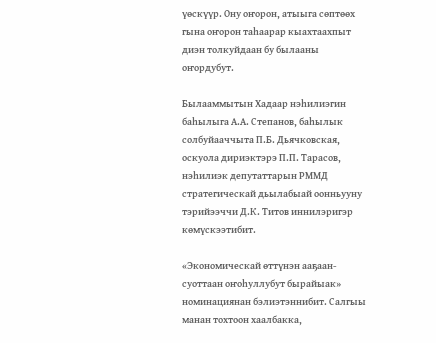үөскүүр. Ону оҥорон, атыыга сөптөөх гына оҥорон таһаарар кыахтаахпыт диэн толкуйдаан бу былааны оҥордубут.

Былааммытын Хадаар нэһилиэгин баһылыга А.А. Степанов, баһылык солбуйааччыта П.Б. Дьячковская, оскуола дириэктэрэ П.П. Тарасов, нэһилиэк депутаттарын РММД стратегическай дьылабыай оонньууну тэрийээччи Д.К. Титов иннилэригэр көмүскээтибит.

«Экономическай өттүнэн ааҕаан-суоттаан оҥоһуллубут бырайыак» номинациянан бэлиэтэннибит. Салгыы манан тохтоон хаалбакка,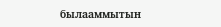былааммытын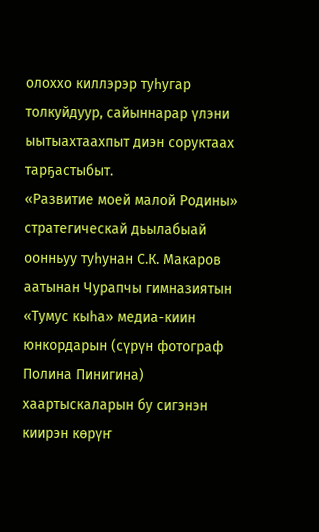олоххо киллэрэр туһугар толкуйдуур, сайыннарар үлэни ыытыахтаахпыт диэн соруктаах тарҕастыбыт.
«Развитие моей малой Родины» стратегическай дьылабыай оонньуу туһунан С.К. Макаров аатынан Чурапчы гимназиятын «Тумус кыһа» медиа-киин юнкордарын (сүрүн фотограф Полина Пинигина) хаартыскаларын бу сигэнэн киирэн көрүҥ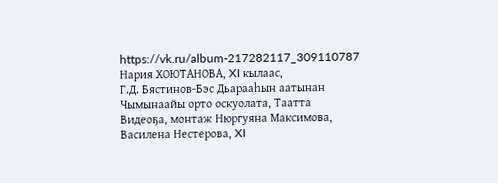https://vk.ru/album-217282117_309110787
Нария ХОЮТАНОВА, XI кылаас,
Г.Д. Бястинов-Бэс Дьарааһын аатынан Чымынаайы орто оскуолата, Таатта
Видеоҕа, монтаж Нюргуяна Максимова, Василена Нестерова, XI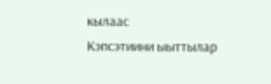кылаас
Кэпсэтиини ыыттылар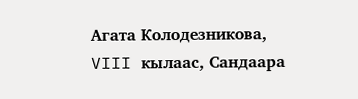Агата Колодезникова, VIII кылаас, Сандаара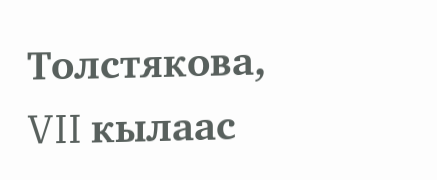Толстякова, VII кылаас